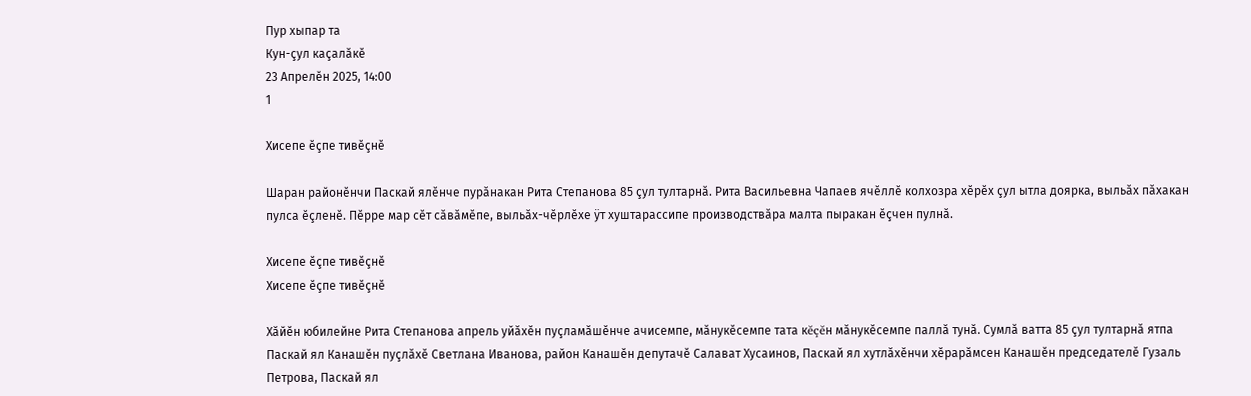Пур хыпар та
Кун-çул каçалăкĕ
23 Апрелӗн 2025, 14:00
1

Хисепе ĕçпе тивĕçнĕ

Шаран районĕнчи Паскай ялĕнче пурăнакан Рита Степанова 85 çул тултарнă. Рита Васильевна Чапаев ячĕллĕ колхозра хĕрĕх çул ытла доярка, выльăх пăхакан пулса ĕçленĕ. Пĕрре мар сĕт сăвăмĕпе, выльăх-чĕрлĕхе ÿт хуштарассипе производствăра малта пыракан ĕçчен пулнă.

Хисепе ĕçпе тивĕçнĕ
Хисепе ĕçпе тивĕçнĕ

Хăйĕн юбилейне Рита Степанова апрель уйăхĕн пуçламăшĕнче ачисемпе, мăнукĕсемпе тата кĕçĕн мăнукĕсемпе паллă тунă. Сумлă ватта 85 çул тултарнă ятпа Паскай ял Канашĕн пуçлăхĕ Светлана Иванова, район Канашĕн депутачĕ Салават Хусаинов, Паскай ял хутлăхĕнчи хĕрарăмсен Канашĕн председателĕ Гузаль Петрова, Паскай ял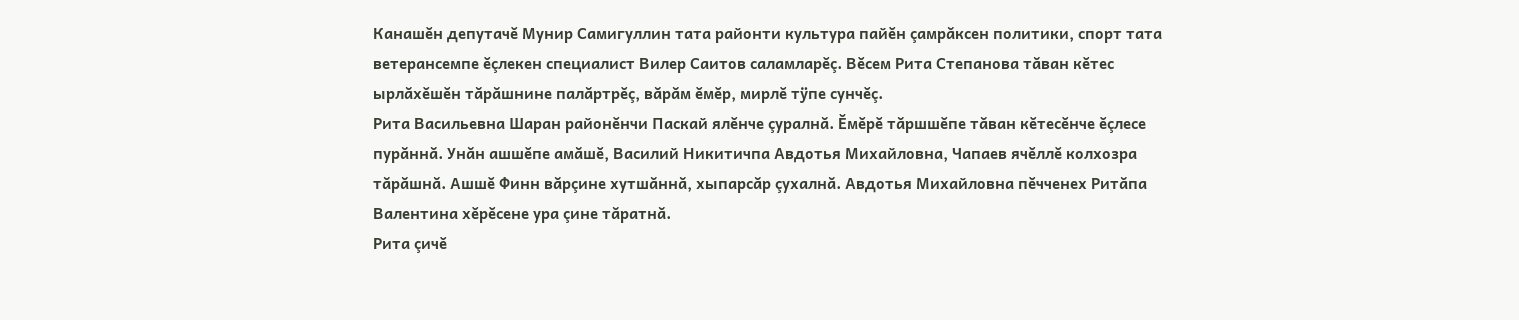Канашĕн депутачĕ Мунир Самигуллин тата районти культура пайĕн çамрăксен политики, спорт тата ветерансемпе ĕçлекен специалист Вилер Саитов саламларĕç. Вĕсем Рита Степанова тăван кĕтес ырлăхĕшĕн тăрăшнине палăртрĕç, вăрăм ĕмĕр, мирлĕ тÿпе сунчĕç.
Рита Васильевна Шаран районĕнчи Паскай ялĕнче çуралнă. Ĕмĕрĕ тăршшĕпе тăван кĕтесĕнче ĕçлесе пурăннă. Унăн ашшĕпе амăшĕ, Василий Никитичпа Авдотья Михайловна, Чапаев ячĕллĕ колхозра тăрăшнă. Ашшĕ Финн вăрçине хутшăннă, хыпарсăр çухалнă. Авдотья Михайловна пĕчченех Ритăпа Валентина хĕрĕсене ура çине тăратнă.
Рита çичĕ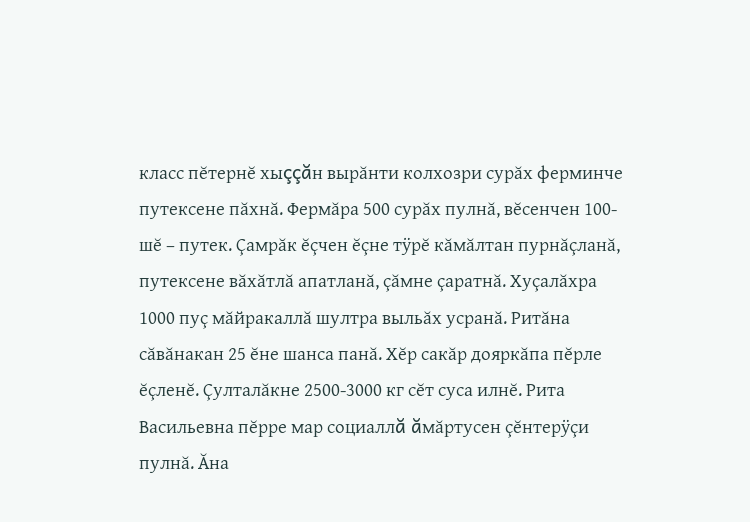класс пĕтернĕ хыççăн вырăнти колхозри сурăх ферминче путексене пăхнă. Фермăра 500 сурăх пулнă, вĕсенчен 100-шĕ – путек. Çамрăк ĕçчен ĕçне тÿрĕ кăмăлтан пурнăçланă, путексене вăхăтлă апатланă, çăмне çаратнă. Хуçалăхра 1000 пуç мăйракаллă шултра выльăх усранă. Ритăна сăвăнакан 25 ĕне шанса панă. Хĕр сакăр дояркăпа пĕрле ĕçленĕ. Çулталăкне 2500-3000 кг сĕт суса илнĕ. Рита Васильевна пĕрре мар социаллă ăмăртусен çĕнтерÿçи пулнă. Ăна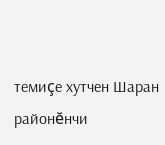темиçе хутчен Шаран районĕнчи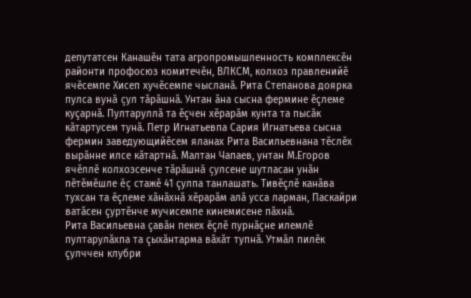депутатсен Канашĕн тата агропромышленность комплексĕн районти профосюз комитечĕн, ВЛКСМ, колхоз правленийĕ ячĕсемпе Хисеп хучĕсемпе чысланă. Рита Степанова доярка пулса вунă çул тăрăшнă. Унтан ăна сысна фермине ĕçлеме куçарнă. Пултаруллă та ĕçчен хĕрарăм кунта та пысăк кăтартусем тунă. Петр Игнатьевпа Сария Игнатьева сысна фермин заведующийĕсем яланах Рита Васильевнана тĕслĕх вырăнне илсе кăтартнă. Малтан Чапаев, унтан М.Егоров ячĕллĕ колхозсенче тăрăшнă çулсене шутласан унăн пĕтĕмĕшле ĕç стажĕ 41 çулпа танлашать. Тивĕçлĕ канăва тухсан та ĕçлеме хăнăхнă хĕрарăм алă усса ларман, Паскайри ватăсен çуртĕнче мучисемпе кинемисене пăхнă.
Рита Васильевна çавăн пекех ĕçлĕ пурнăçне илемлĕ пултарулăхпа та çыхăнтарма вăхăт тупнă. Утмăл пилĕк çулччен клубри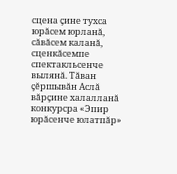сцена çине тухса юрăсем юрланă, сăвăсем каланă, сценкăсемпе спектакльсенче вылянă. Тăван çĕршывăн Аслă вăрçине халалланă конкурсра «Эпир юрăсенче юлатпăр»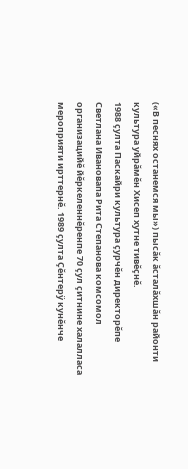(«В песнях останемся мы») пысăк ăсталăхшăн районти культура уйрăмĕн Хисеп хутне тивĕçнĕ.
1988 çулта Паскайри культура çурчĕн директорĕпе Светлана Ивановапа Рита Степанова комсомол организацийĕ йĕркеленнĕренпе 70 çул çитнине халалласа мероприяти ирттернĕ. 1989 çулта Çĕнтерÿ кунĕнче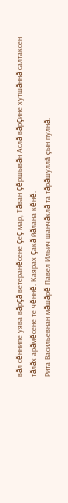вăл сĕннипе уява вăрçă ветеранĕсене çеç мар, Тăван çĕршывăн Аслă вăрçине хутшăннă салтаксен тăлăх арăмĕсене те чĕннĕ. Каярах çакă йăлана кĕнĕ.
Рита Васильевнан мăшăрĕ Павел Ильич шанчăклă та тăрăшуллă çын пулнă.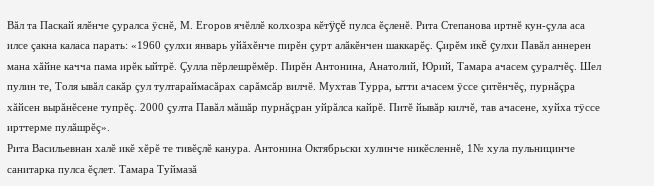Вăл та Паскай ялĕнче çуралса ÿснĕ, М. Егоров ячĕллĕ колхозра кĕтÿçĕ пулса ĕçленĕ. Рита Степанова иртнĕ кун-çула аса илсе çакна каласа парать: «1960 çулхи январь уйăхĕнче пирĕн çурт алăкĕнчен шаккарĕç. Çирĕм икĕ çулхи Павăл аннерен мана хăйне качча пама ирĕк ыйтрĕ. Çулла пĕрлешрĕмĕр. Пирĕн Антонина, Анатолий, Юрий, Тамара ачасем çуралчĕç. Шел пулин те, Толя ывăл сакăр çул тултараймасăрах сарăмсăр вилчĕ. Мухтав Турра, ытти ачасем ÿссе çитĕнчĕç, пурнăçра хăйсен вырăнĕсене тупрĕç. 2000 çулта Павăл мăшăр пурнăçран уйрăлса кайрĕ. Питĕ йывăр килчĕ, тав ачасене, хуйха тÿссе ирттерме пулăшрĕç».
Рита Васильевнан халĕ икĕ хĕрĕ те тивĕçлĕ канура. Антонина Октябрьски хулинче никĕсленнĕ, 1№ хула пульницинче санитарка пулса ĕçлет. Тамара Туймазă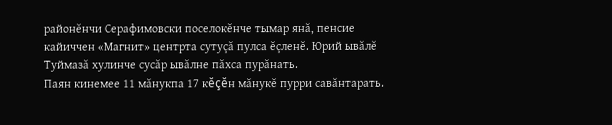районĕнчи Серафимовски поселокĕнче тымар янă, пенсие кайиччен «Магнит» центрта сутуçă пулса ĕçленĕ. Юрий ывăлĕ Туймазă хулинче сусăр ывăлне пăхса пурăнать.
Паян кинемее 11 мăнукпа 17 кĕçĕн мăнукĕ пурри савăнтарать.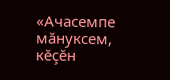«Ачасемпе мăнуксем, кĕçĕн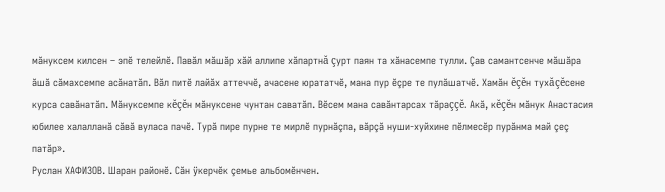мăнуксем килсен – эпĕ телейлĕ. Павăл мăшăр хăй аллипе хăпартнă çурт паян та хăнасемпе тулли. Çав самантсенче мăшăра ăшă сăмахсемпе асăнатăп. Вăл питĕ лайăх аттеччĕ, ачасене юрататчĕ, мана пур ĕçре те пулăшатчĕ. Хамăн ĕçĕн тухăçĕсене курса савăнатăп. Мăнуксемпе кĕçĕн мăнуксене чунтан саватăп. Вĕсем мана савăнтарсах тăраççĕ. Акă, кĕçĕн мăнук Анастасия юбилее халалланă сăвă вуласа пачĕ. Турă пире пурне те мирлĕ пурнăçпа, вăрçă нуши-хуйхине пĕлмесĕр пурăнма май çеç патăр».
Руслан ХАФИЗОВ. Шаран районĕ. Сăн ÿкерчĕк çемье альбомĕнчен.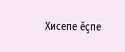Хисепе ĕçпе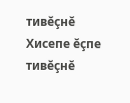тивĕçнĕ
Хисепе ĕçпе тивĕçнĕ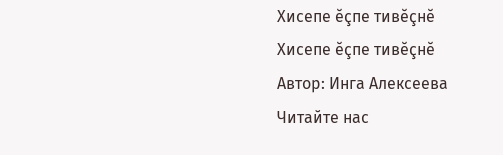Хисепе ĕçпе тивĕçнĕ
Хисепе ĕçпе тивĕçнĕ
Автор: Инга Алексеева
Читайте нас